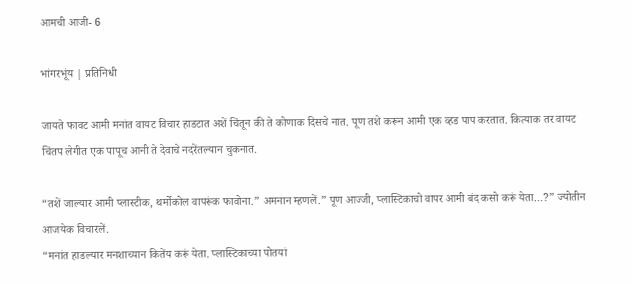आमची आजी- 6

भांगरभूंय | प्रतिनिधी

जायते फावट आमी मनांत वायट विचार हाडटात अशें चिंतून की ते कोणाक दिसचे नात. पूण तशे करून आमी एक व्हड पाप करतात. कित्याक तर वायट चिंतप लेगीत एक पापूच आनी ते देवाचे नदरेंतल्यान चुकनात.

“तशें जाल्यार आमी प्लास्टीक, थर्मोकोल वापरूंक फावोना.” अमनान म्हणलें.” पूण आज्जी, प्लास्टिकाचो वापर आमी बंद कसो करूं येता…?” ज्योतीन आजयेक विचारलें.
“मनांत हाडल्यार मनशाच्यान कितेंय करूं येता. प्लास्टिकाच्या पोतयां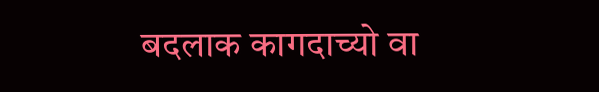बदलाक कागदाच्यो वा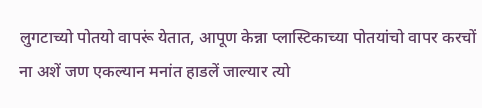लुगटाच्यो पोतयो वापरूं येतात, आपूण केन्ना प्लास्टिकाच्या पोतयांचो वापर करचों ना अशें जण एकल्यान मनांत हाडलें जाल्यार त्यो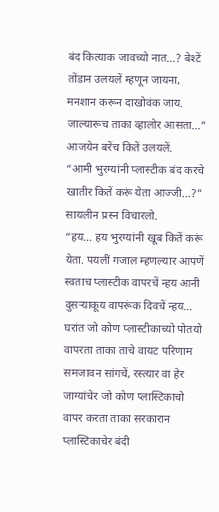बंद कित्याक जावच्यो नात…? बेश्टें तोंडान उलयलें म्हणून जायना, मनशान करून दाखोवंक जाय. जाल्यारूच ताका व्हालोर आसता…” आजयेन बरेंच कितें उलयलें.
“आमी भुरग्यांनी प्लास्टीक बंद करचे खातीर कितें करूं येता आज्जी…?” सायलीन प्रस्न विचारलो.
“हय… हय भुरग्यांनी खूब कितें करूं येता. पयलीं गजाल म्हणल्यार आपणें स्वताच प्लास्टीक वापरचें न्हय आनी दुसर्‍याकूय वापरूंक दिवचें न्हय… घरांत जो कोण प्लास्टीकाच्यो पोतयो वापरता ताका ताचे वायट परिणाम समजावन सांगचें, रस्त्यार वा हेर जाग्यांचेर जो कोण प्लास्टिकाचो वापर करता ताका सरकारान प्लास्टिकाचेर बंदी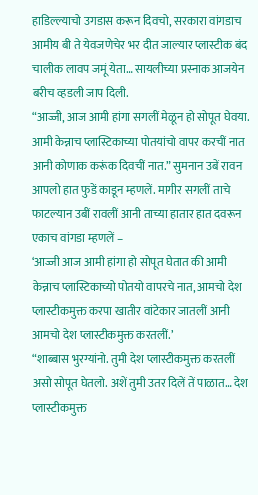हाडिल्ल्याचो उगडास करून दिवचो, सरकारा वांगडाच आमीय बी ते येवजणेचेर भर दीत जाल्यार प्लास्टीक बंद चालीक लावप जमूं येता… सायलीच्या प्रस्नाक आजयेन बरीच व्हडली जाप दिली.
“आज्जी, आज आमी हांगा सगलीं मेळून हो सोपूत घेवया. आमी केन्नाच प्लास्टिकाच्या पोतयांचो वापर करचीं नात आनी कोणाक करूंक दिवचीं नात.” सुमनान उबें रावन आपलो हात फुडें काडून म्हणलें. मागीर सगलीं ताचे फाटल्यान उबीं रावलीं आनी ताच्या हातार हात दवरून एकाच वांगडा म्हणलें –
‘आज्जी आज आमी हांगा हो सोपूत घेतात की आमी केन्नाच प्लास्टिकाच्यो पोतयो वापरचे नात, आमचो देश प्लास्टीकमुक्त करपा खातीर वांटेकार जातलीं आनी आमचो देश प्लास्टीकमुक्त करतलीं.’
“शाब्बास भुरग्यांनो. तुमी देश प्लास्टीकमुक्त करतलीं असो सोपूत घेतलो. अशें तुमी उतर दिलें तें पाळात… देश प्लास्टीकमुक्त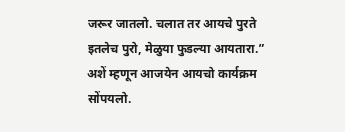जरूर जातलो. चलात तर आयचे पुरते इतलेच पुरो, मेळुया फुडल्या आयतारा.” अशें म्हणून आजयेन आयचो कार्यक्रम सोंपयलो.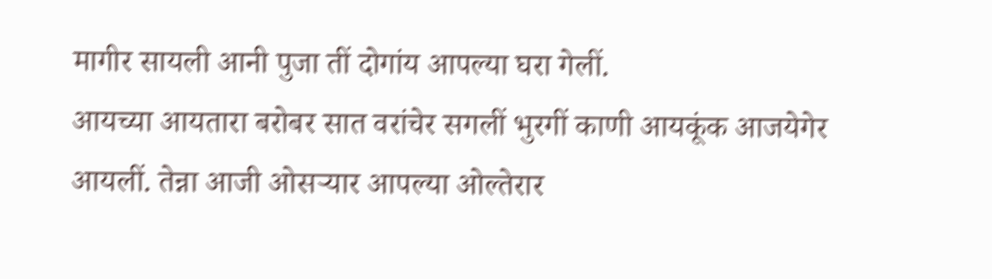मागीर सायली आनी पुजा तीं दोगांय आपल्या घरा गेलीं.
आयच्या आयतारा बरोबर सात वरांचेर सगलीं भुरगीं काणी आयकूंक आजयेगेर आयलीं. तेन्ना आजी ओसर्‍यार आपल्या ओल्तेरार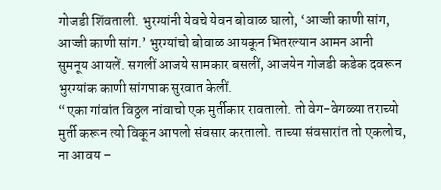गोजडी शिंवताली. भुरग्यांनी येवचे येवन बोवाळ घालो, ‘आज्जी काणी सांग, आज्जी काणी सांग.’ भुरग्यांचो बोवाळ आयकून भितरल्यान आमन आनी सुमनूय आयलें. सगलीं आजये सामकार बसलीं, आजयेन गोजडी कडेक दवरून भुरग्यांक काणी सांगपाक सुरवात केलीं.
“एका गांवांत विठ्ठल नांवाचो एक मुर्तीकार रावतालो. तो वेग-वेगळ्या तराच्यो मुर्ती करून त्यो विकून आपलो संवसार करतालो. ताच्या संवसारांत तो एकलोच, ना आवय –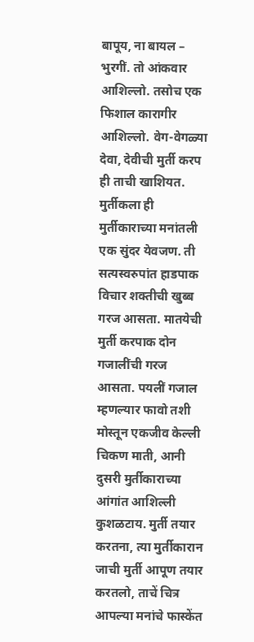बापूय, ना बायल – भुरगीं. तो आंकवार आशिल्लो. तसोच एक फिशाल कारागीर आशिल्लो. वेग-वेगळ्या देवा, देवीची मुर्ती करप ही ताची खाशियत.
मुर्तीकला ही मुर्तीकाराच्या मनांतली एक सुंदर येवजण. ती सत्यस्वरुपांत हाडपाक विचार शक्तीची खुब्ब गरज आसता. मातयेची मुर्ती करपाक दोन गजालींची गरज आसता. पयलीं गजाल म्हणल्यार फावो तशी मोस्तून एकजीव केल्ली चिकण माती, आनी दुसरी मुर्तीकाराच्या आंगांत आशिल्ली कुशळटाय. मुर्ती तयार करतना, त्या मुर्तीकारान जाची मुर्ती आपूण तयार करतलो, ताचें चित्र आपल्या मनांचे फास्केंत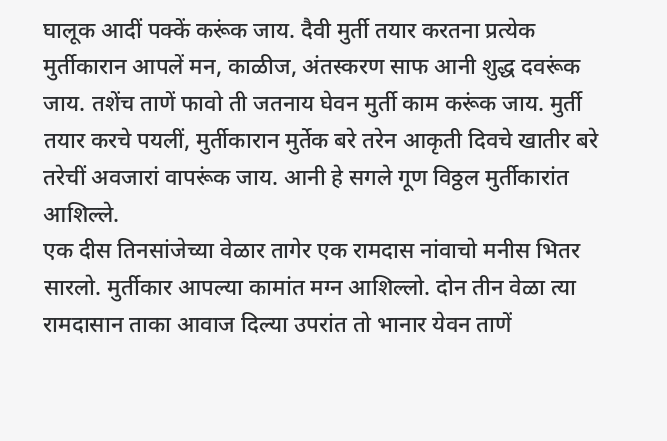घालूक आदीं पक्कें करूंक जाय. दैवी मुर्ती तयार करतना प्रत्येक मुर्तीकारान आपलें मन, काळीज, अंतस्करण साफ आनी शुद्ध दवरूंक जाय. तशेंच ताणें फावो ती जतनाय घेवन मुर्ती काम करूंक जाय. मुर्ती तयार करचे पयलीं, मुर्तीकारान मुर्तेक बरे तरेन आकृती दिवचे खातीर बरे तरेचीं अवजारां वापरूंक जाय. आनी हे सगले गूण विठ्ठल मुर्तीकारांत आशिल्ले.
एक दीस तिनसांजेच्या वेळार तागेर एक रामदास नांवाचो मनीस भितर सारलो. मुर्तीकार आपल्या कामांत मग्न आशिल्लो. दोन तीन वेळा त्या रामदासान ताका आवाज दिल्या उपरांत तो भानार येवन ताणें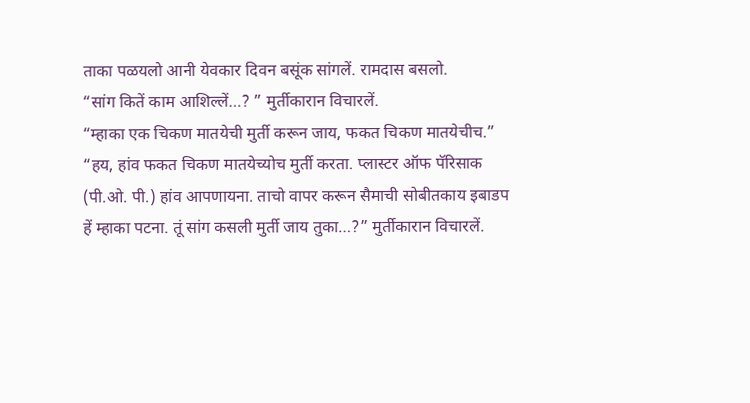ताका पळयलो आनी येवकार दिवन बसूंक सांगलें. रामदास बसलो.
“सांग कितें काम आशिल्लें…? ” मुर्तीकारान विचारलें.
“म्हाका एक चिकण मातयेची मुर्ती करून जाय, फकत चिकण मातयेचीच.”
“हय, हांव फकत चिकण मातयेच्योच मुर्ती करता. प्लास्टर ऑफ पॅरिसाक (पी.ओ. पी.) हांव आपणायना. ताचो वापर करून सैमाची सोबीतकाय इबाडप हें म्हाका पटना. तूं सांग कसली मुर्ती जाय तुका…?” मुर्तीकारान विचारलें.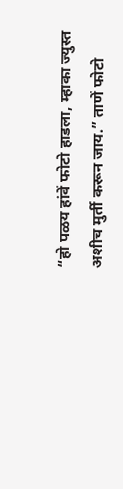“हो पळय हांवें फोटो हाडला, म्हाका ज्युस्त अशीच मुर्ती करून जाय.” ताणें फोटो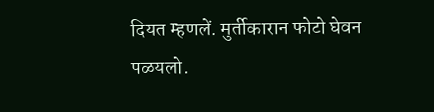दियत म्हणलें. मुर्तीकारान फोटो घेवन पळयलो.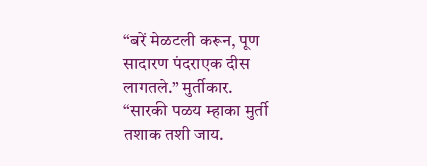“बरें मेळटली करून, पूण सादारण पंदराएक दीस लागतले.” मुर्तीकार.
“सारकी पळय म्हाका मुर्ती तशाक तशी जाय.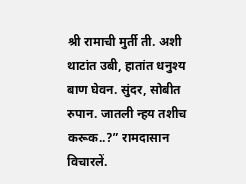श्री रामाची मुर्ती ती. अशी थाटांत उबी, हातांत धनुश्य बाण घेवन. सुंदर, सोबीत रुपान. जातली न्हय तशीच करूक..?” रामदासान विचारलें.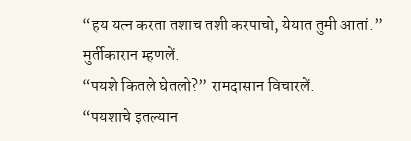“हय यत्न करता तशाच तशी करपाचो, येयात तुमी आतां.” मुर्तीकारान म्हणलें.
“पयशे कितले घेतलो?” रामदासान विचारलें.
“पयशाचे इतल्यान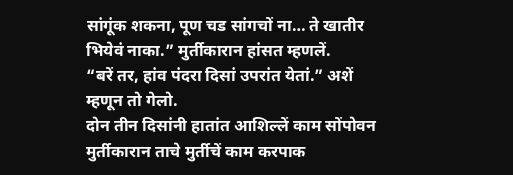सांगूंक शकना, पूण चड सांगचों ना… ते खातीर भियेवं नाका.” मुर्तीकारान हांसत म्हणलें.
“बरें तर, हांव पंदरा दिसां उपरांत येतां.” अशें म्हणून तो गेलो.
दोन तीन दिसांनी हातांत आशिल्लें काम सोंपोवन मुर्तीकारान ताचे मुर्तीचें काम करपाक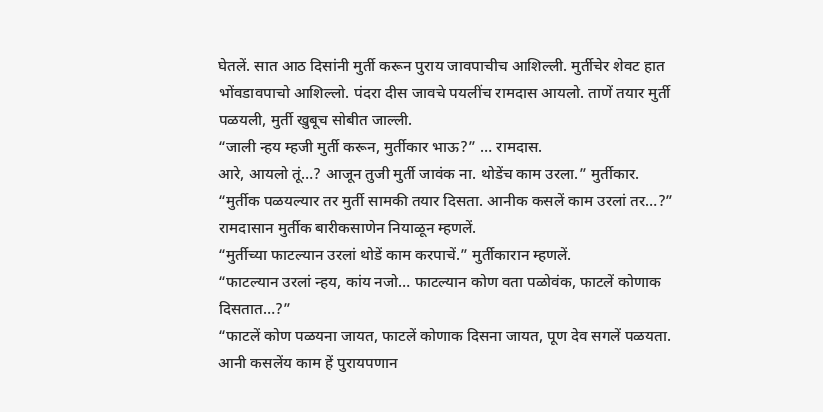घेतलें. सात आठ दिसांनी मुर्ती करून पुराय जावपाचीच आशिल्ली. मुर्तीचेर शेवट हात भोंवडावपाचो आशिल्लो. पंदरा दीस जावचे पयलींच रामदास आयलो. ताणें तयार मुर्ती पळयली, मुर्ती खुबूच सोबीत जाल्ली.
“जाली न्हय म्हजी मुर्ती करून, मुर्तीकार भाऊ?” … रामदास.
आरे, आयलो तूं…? आजून तुजी मुर्ती जावंक ना. थोडेंच काम उरला.” मुर्तीकार.
“मुर्तीक पळयल्यार तर मुर्ती सामकी तयार दिसता. आनीक कसलें काम उरलां तर…?” रामदासान मुर्तीक बारीकसाणेन नियाळून म्हणलें.
“मुर्तीच्या फाटल्यान उरलां थोडें काम करपाचें.” मुर्तीकारान म्हणलें.
“फाटल्यान उरलां न्हय, कांय नजो… फाटल्यान कोण वता पळोवंक, फाटलें कोणाक दिसतात…?”
“फाटलें कोण पळयना जायत, फाटलें कोणाक दिसना जायत, पूण देव सगलें पळयता. आनी कसलेंय काम हें पुरायपणान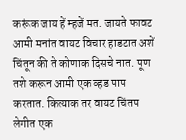करूंक जाय हें म्हजें मत. जायते फावट आमी मनांत वायट विचार हाडटात अशें चिंतून की ते कोणाक दिसचे नात. पूण तशे करून आमी एक व्हड पाप करतात. कित्याक तर वायट चिंतप लेगीत एक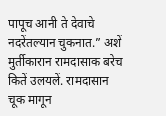पापूच आनी ते देवाचे नदरेंतल्यान चुकनात.” अशें मुर्तीकारान रामदासाक बरेच कितें उलयलें. रामदासान चूक मागून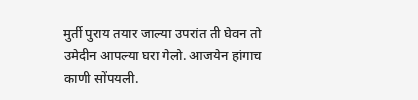मुर्ती पुराय तयार जाल्या उपरांत ती घेवन तो उमेदीन आपल्या घरा गेलो. आजयेन हांगाच काणी सोंपयली.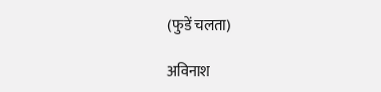(फुडें चलता)

अविनाश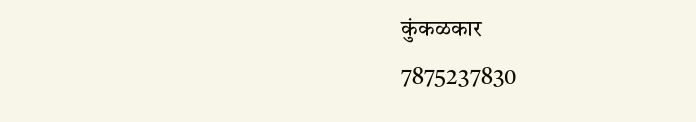कुंकळकार
7875237830